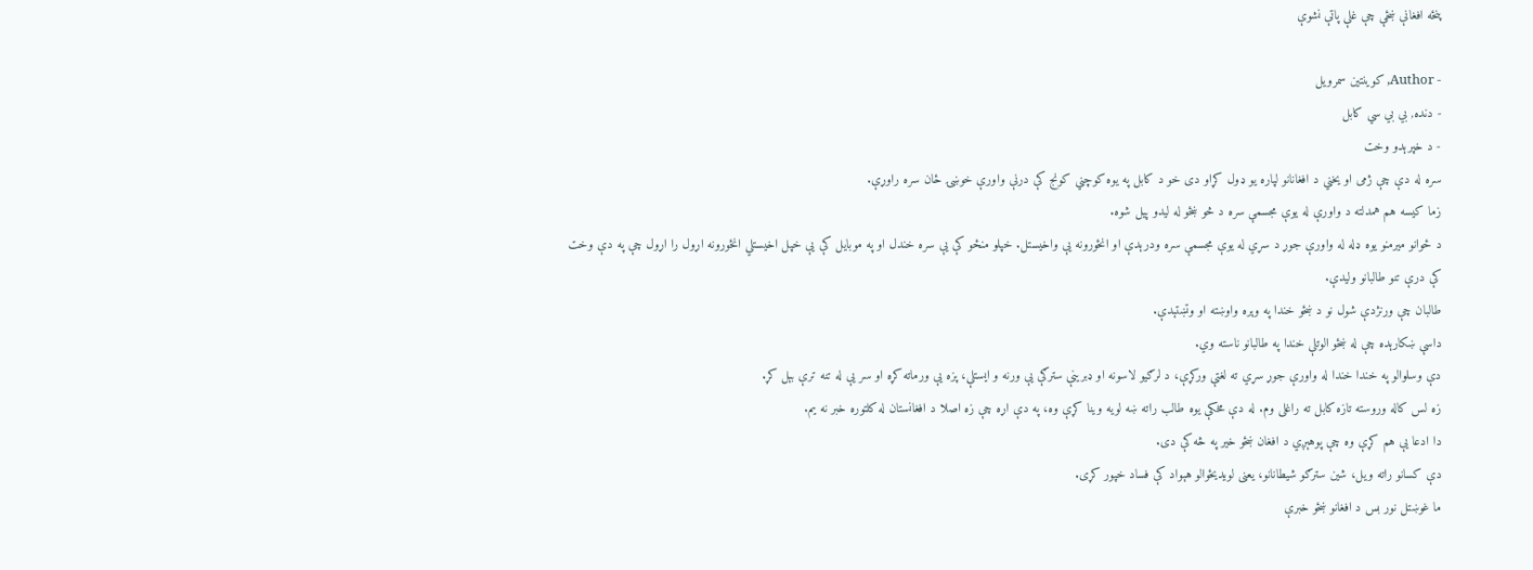پنځه افغانې ښځې چې غلې پاتې نشوې

- Author, کوینتین سمرویل
- دنده, بي بي سي کابل
- د خپرېدو وخت
سره له دې چې ژمی او یخني د افغانانو لپاره یو ډول کړاو دی خو د کابل په یوه کوچني کونج کې درنې واورې خوښۍ ځان سره راوړې.
زما کیسه هم همدلته د واورې له یوې مجسمې سره د څو ښځو له لیدو پیل شوه.
د ځوانو میرمنو یوه ډله له واورې جوړ د سړي له یوې مجسمې سره ودرېدې او انځورونه یې واخیستل. خپلو منځو کې یې سره خندل او په موبایل کې یې خپل اخیستلي انځورونه اړول را اړول چې په دې وخت کې درې تنو طالبانو ولیدې.
طالبان چې ورنژدې شول نو د ښځو خندا په وېره واوښته او وتښتېدې.
داسې ښکارېده چې له ښځو الوتلې خندا په طالبانو ناسته وي.
دې وسلوالو په خندا خندا له واورې جوړ سړي ته لغتې ورکړې، د لرګیو لاسونه او ډبرینې سترګې یې ورنه و ایستلې، پزه یې ورماته کړه او سر یې له تنه ترې بېل کړ.
زه لس کاله وروسته تازه کابل ته راغلی وم. له دې مخکې یوه طالب راته ښه لویه وینا کړې وه، په دې اړه چې زه اصلا د افغانستان له کلتوره خبر نه یم.
دا ادعا یې هم کړې وه چې پوهېږي د افغان ښځو خیر په څه کې دی.
دې کسانو راته ویل، شین سترګو شیطانانو، یعنی لویدیځوالو هېواد کې فساد خپور کړی.
ما غوښتل نور بس د افغانو ښځو خبرې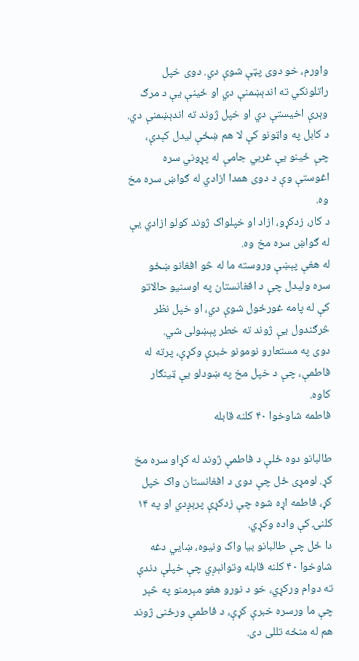واورم، خو دوی پټې شوې دي. دوی خپل راتلونکي ته اندېښمنې دي او ځینې یې د مرګ وېرې اخیستې دي او خپل ژوند ته اندېښمنې دي.
د کابل په واټونو کې لا هم ښځې لیدل کېدې، چې ځینو یې غربي جامې له پړوني سره اغوستې وې د دوی همدا ازادي له ګواښ سره مخ وه.
د کار، زدکړو، ازاد او خپلواک ژوند کولو ازادي یې له ګواښ سره مخ وه.
له هغې پېښې وروسته ما له څو افغانو ښځو سره ولیدل چې د افغانستان په اوسنيو حالاتو کې له پامه غورځول شوې دي، او خپل نظر څرګندول یې ژوند ته خطر پېښولی شي.
دوی په مستعارو نومونو خبرې وکړې، پرته له فاطمې، چې د خپل مخ په ښودلو یې ټینګار کاوه.
فاطمه شاوخوا ۴۰ کلنه قابله

طالبانو دوه ځلې د فاطمې ژوند له کړاو سره مخ کړ. لومړی ځل چې دوی د افغانستان واک خپل کړ، فاطمه اړه شوه چې زدکړې پرېږدي او په ۱۴ کلنۍ کې واده وکړي.
دا ځل چې طالبانو بیا واک ونیوه، ښايي دغه شاوخوا ۴۰ کلنه قابله وتوانېږي چې خپلې دندې ته دوام ورکړي، خو د نورو هغو مېرمنو په څېر چې ما ورسره خبرې کړې، د فاطمې ورځنی ژوند هم له منځه تللی دی.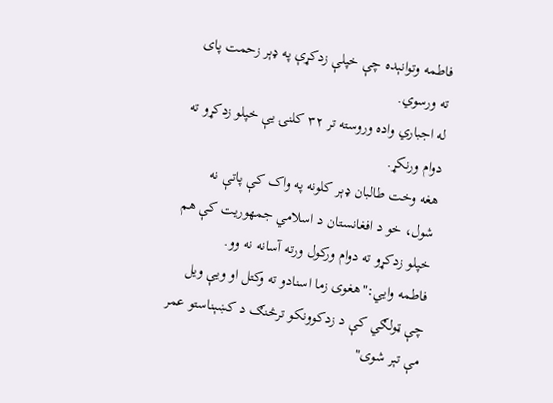فاطمه وتوانېده چې خپلې زدکړې په ډېر زحمت پای ته ورسوي.
له اجباري واده وروسته تر ۳۲ کلنۍ یې خپلو زدکړو ته دوام ورنکړ.
هغه وخت طالبان ډېر کلونه په واک کې پاتې نه شول، خو د افغانستان د اسلامي جمهوریت کې هم خپلو زدکړو ته دوام ورکول ورته آسانه نه وو.
فاطمه وايي:"هغوی زما اسنادو ته وکتل او ویې ویل چې ټولګي کې د زدکوونکو ترڅنګ د کښېناستو عمر مې تېر شوی"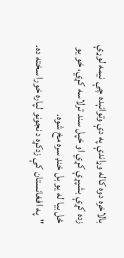بالاخره دوه کاله وړاندې په دې وتوانېده چې نیمه لوړې زده کړې بشپړې کړي او خپل سند ترلاسه کړي، خو یو ځل بیا له یو بل خنډ سره مخ شوه.
"په افغانستان کې زدکړه د نجونو لپاره خورا سخته ده.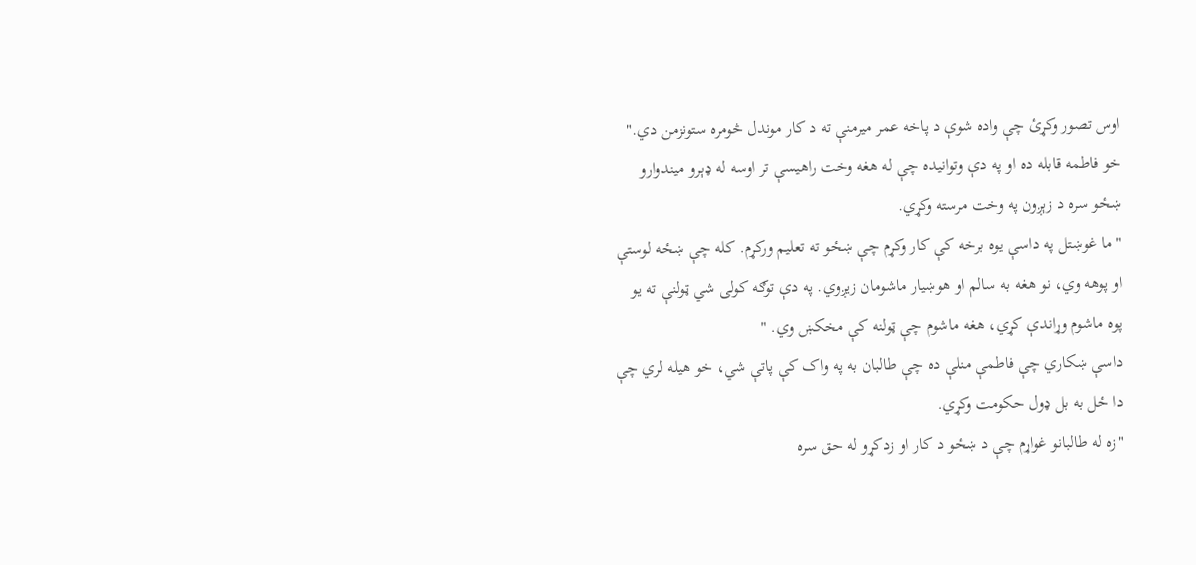اوس تصور وکړئ چې واده شوې د پاخه عمر میرمنې ته د کار موندل څومره ستونزمن دي."
خو فاطمه قابله ده او په دې وتوانیده چې له هغه وخت راهیسې تر اوسه له ډېرو میندوارو ښځو سره د زېږون په وخت مرسته وکړي.
"ما غوښتل په داسې یوه برخه کې کار وکړم چې ښځو ته تعلیم ورکړم. کله چې ښځه لوستې او پوهه وي، نو هغه به سالم او هوښیار ماشومان زیږوي. په دې توګه کولی شي ټولنې ته یو پوه ماشوم وړاندې کړي، هغه ماشوم چې ټولنه کې مخکښ وي. "
داسې ښکاري چې فاطمې منلې ده چې طالبان به په واک کې پاتې شي، خو هیله لري چې دا ځل به بل ډول حکومت وکړي.
"زه له طالبانو غواړم چې د ښځو د کار او زدکړو له حق سره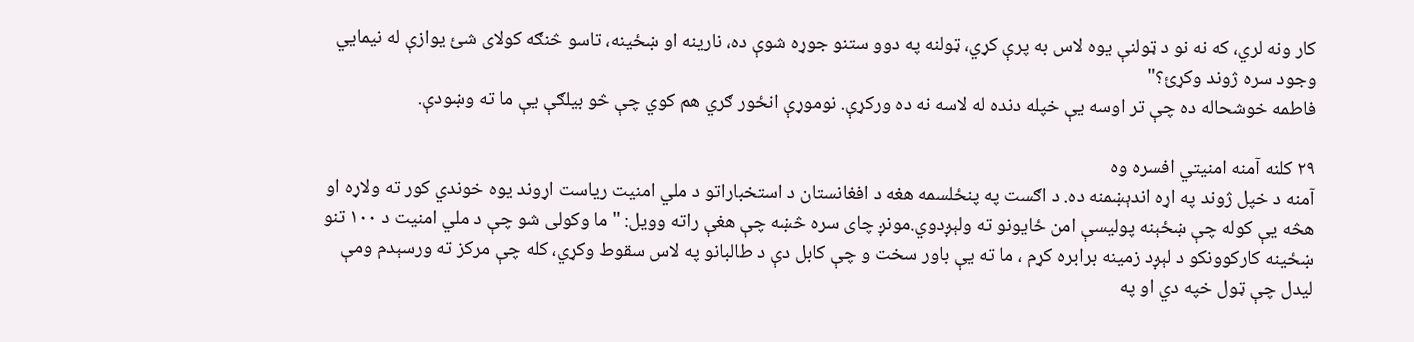کار ونه لري، که نه نو د ټولنې یوه لاس به پرې کړي، ټولنه په دوو ستنو جوړه شوې ده، نارینه او ښځینه، تاسو څنګه کولای شئ یوازې له نیمایي وجود سره ژوند وکړئ؟"
فاطمه خوشحاله ده چې تر اوسه یې خپله دنده له لاسه نه ده ورکړې. نوموړې انځور ګري هم کوي چې څو بیلګې یې ما ته وښودې.

۲۹ کلنه آمنه امنیتي افسره وه
آمنه د خپل ژوند په اړه اندېښمنه ده. د اګست په پنځلسمه هغه د افغانستان د استخباراتو د ملي امنیت ریاست اړوند یوه خوندي کور ته ولاړه او هڅه یې کوله چې ښځېنه پولیسې امن ځایونو ته ولېږدوي.مونږ چای سره څښه چې هغې راته وویل: "ما وکولی شو چې د ملي امنیت د ۱۰۰ تنو ښځینه کارکوونکو د لېږد زمینه برابره کړم ، ما ته یې باور سخت و چې کابل دې د طالبانو په لاس سقوط وکړي، کله چې مرکز ته ورسېدم ومې ليدل چې ټول خپه دي او په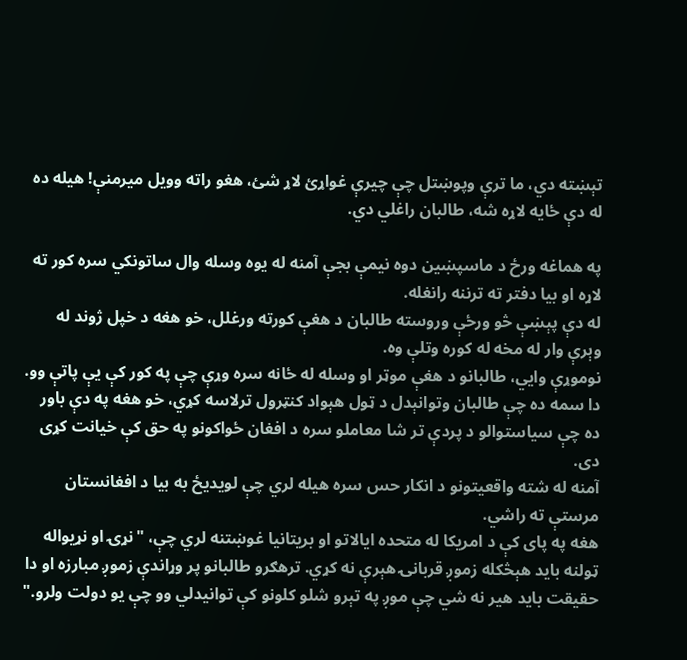تېښته دي، ما ترې وپوښتل چې چیرې غواړئ لاړ شئ، هغو راته وویل میرمنې! هیله ده له دې ځایه لاړه شه، طالبان راغلي دي.

په هماغه ورځ د ماسپښین دوه نیمې بجې آمنه له یوه وسله وال ساتونکي سره کور ته لاړه او بیا دفتر ته ترننه رانغله.
له دې پېښې څو ورځې وروسته طالبان د هغې کورته ورغلل، خو هغه د خپل ژوند له وېرې وار له مخه له کوره وتلې وه.
نوموړې وايي، طالبانو د هغې موټر او وسله له ځانه سره وړې چې په کور کې يې پاتې وو.
دا سمه ده چې طالبان وتوانېدل د ټول هېواد کنټرول ترلاسه کړي، خو هغه په دې باور ده چې سیاستوالو د پردې تر شا معاملو سره د افغان ځواکونو په حق کې خیانت کړی دی.
آمنه له شته واقعيتونو د انکار حس سره هيله لري چې لويديځ به بيا د افغانستان مرستې ته راشي.
هغه په پای کې د امریکا له متحده ایالاتو او بریتانیا غوښتنه لري چې، "نړۍ او نړیواله ټولنه باید هېڅکله زموږ قربانۍ هېرې نه کړي. ترهګرو طالبانو پر وړاندې زموږ مبارزه او دا حقیقت باید هیر نه شي چې موږ په تېرو شلو کلونو کې توانیدلي وو چې یو دولت ولرو."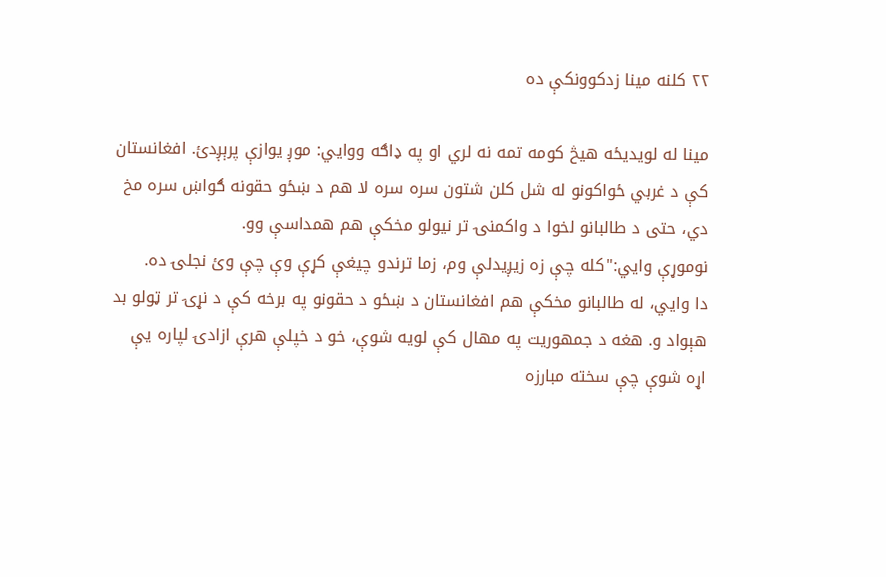۲۲ کلنه مینا زدکوونکې ده

مينا له لويديځه هیڅ کومه تمه نه لري او په ډاګه ووايي: موږ يوازې پرېږدئ. افغانستان کې د غربي ځواکونو له شل کلن شتون سره سره لا هم د ښځو حقونه ګواښ سره مخ دي، حتی د طالبانو لخوا د واکمنۍ تر نیولو مخکې هم همداسې وو.
نوموړې وايي:"کله چې زه زیږیدلې وم، زما ترندو چیغې کړې وې چې وئ نجلۍ ده.
دا وايي، له طالبانو مخکې هم افغانستان د ښځو د حقونو په برخه کې د نړۍ تر ټولو بد هېواد و. هغه د جمهوریت په مهال کې لویه شوې، خو د خپلې هرې ازادۍ لپاره یې اړه شوې چې سخته مبارزه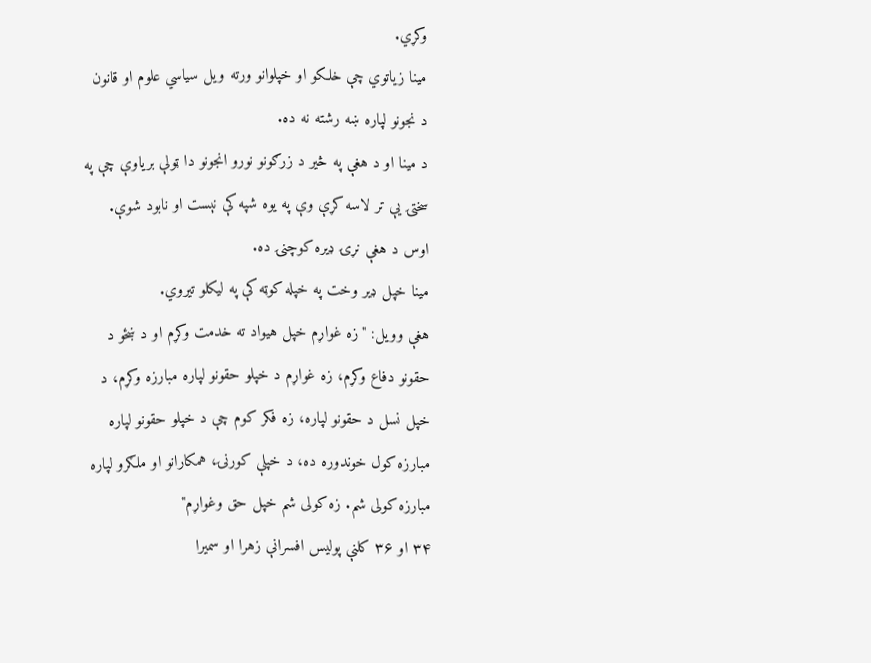وکړي.
مینا زیاتوي چې خلکو او خپلوانو ورته ویل سیاسي علوم او قانون د نجونو لپاره ښه رشته نه ده.
د مینا او د هغې په څیر د زرګونو نورو انجونو دا ټولې بریاوې چې په سختۍ یې تر لاسه کړې وې په یوه شپه کې نېست او نابود شوې. اوس د هغې نړۍ ډیره کوچنۍ ده.
مینا خپل ډیر وخت په خپله کوټه کې په لیکلو تیروي.
هغې وویل: "زه غواړم خپل هیواد ته خدمت وکړم او د ښځو د حقونو دفاع وکړم، زه غواړم د خپلو حقونو لپاره مبارزه وکړم، د خپل نسل د حقونو لپاره، زه فکر کوم چې د خپلو حقونو لپاره مبارزه کول خوندوره ده، د خپلې کورنۍ، همکارانو او ملګرو لپاره مبارزه کولی شم. زه کولی شم خپل حق وغواړم"
۳۴ او ۳۶ کلنې پولیس افسرانې زهرا او سمیرا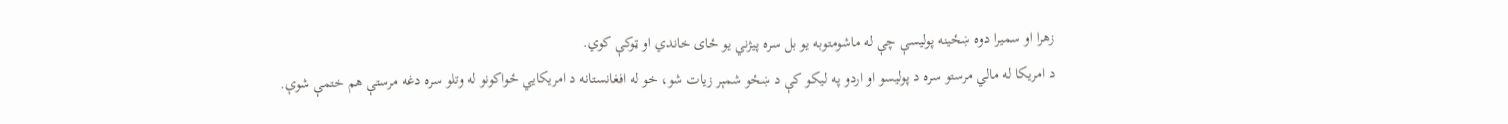زهرا او سمیرا دوه ښځینه پولیسې چې له ماشومتوبه یو بل سره پیژني یو ځای خاندي او ټوکې کوي.
د امریکا له مالي مرستو سره د پولیسو او اردو په لیکو کې د ښځو شمېر زیات شو، خو له افغانستانه د امریکايي ځواکونو له وتلو سره دغه مرستې هم ختمې شوې.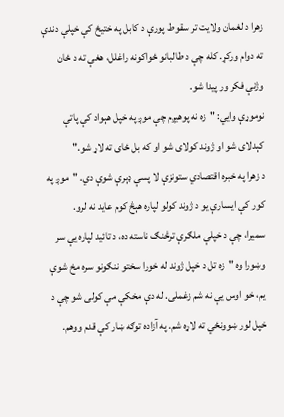زهرا د لغمان ولایت تر سقوط پورې د کابل په ختیځ کې خپلې دندې ته دوام ورکړ. کله چې د طالبانو ځواکونه راغلل، هغې ته د ځان وژنې فکر ور پیدا شو.
نوموړې وايي: "زه نه پوهيږم چې موږ په خپل هېواد کې پاتې کېدلاى شو او ژوند کولاى شو او که بل ځاى ته لاړ شو."
د زهرا په خبره اقتصادي ستونزې لا پسې ډېرې شوې دي. "موږ په کور کې ایسارې یو د ژوند کولو لپاره هېڅ کوم عاید نه لرو.
سمیرا، چې د خپلې ملګرې ترڅنګ ناسته ده، د تائید لپاره یې سر وښورا وه "زه تل د خپل ژوند له خورا سختو ننګونو سره مخ شوې یم، خو اوس یې نه شم زغملی. له دې مخکې مې کولی شو چې د خپل لور ښوونځي ته لاړه شم. په آزاده توګه ښار کې قدم ووهم.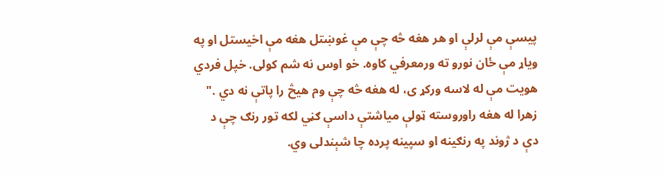پیسې مې لرلې او هر هغه څه چې مې غوښتل هغه مې اخیستل او په ویاړ مې ځان نورو ته ورمعرفي کاوه. خو اوس نه شم کولی. خپل فردي هویت مې له لاسه ورکړ ی، له هغه څه چې وم هیڅ را پاتې نه دي ."
زهرا له هغه راوروسته ټولې میاشتې داسې ګڼي لکه تور رنګ چې د دې د ژوند په رنګینه او سپینه پرده چا شېندلی وي.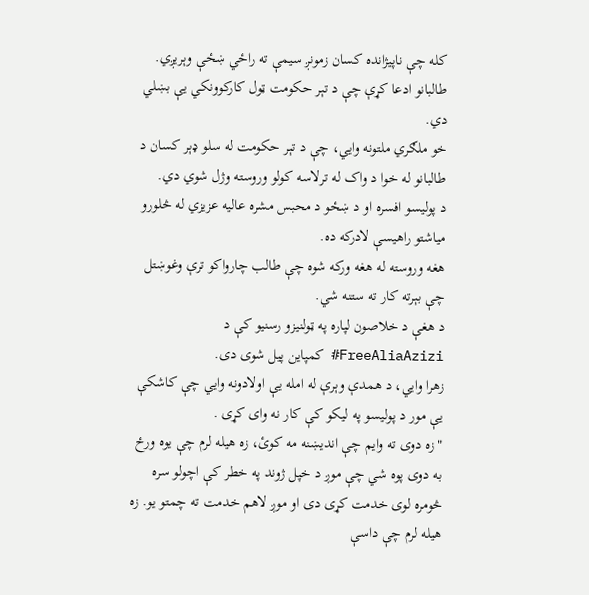کله چې ناپيژانده کسان زمونږ سیمې ته راځي ښځې وېریږي.
طالبانو ادعا کړې چې د تېر حکومت ټول کارکوونکي یې بښلي دي.
خو ملګري ملتونه وايي، چې د تېر حکومت له سلو ډېر کسان د طالبانو له خوا د واک له ترلاسه کولو وروسته وژل شوي دي.
د پولیسو افسره او د ښځو د محبس مشره عالیه عزیزي له څلورو میاشتو راهیسې لادرکه ده.
هغه وروسته له هغه ورکه شوه چې طالب چارواکو ترې وغوښتل چې بېرته کار ته ستنه شي.
د هغې د خلاصون لپاره په ټولنیزو رسنیو کې د FreeAliaAzizi# کمپاین پیل شوی دی.
زهرا وايي، د همدې وېرې له امله يې اولادونه وايي چې کاشکې یې مور د پولیسو په لیکو کې کار نه وای کړی .
"زه دوی ته وایم چې اندیښنه مه کوئ، زه هیله لرم چې یوه ورځ به دوی پوه شي چې موږ د خپل ژوند په خطر کې اچولو سره څومره لوی خدمت کړی دی او موږ لاهم خدمت ته چمتو یو. زه هیله لرم چې داسې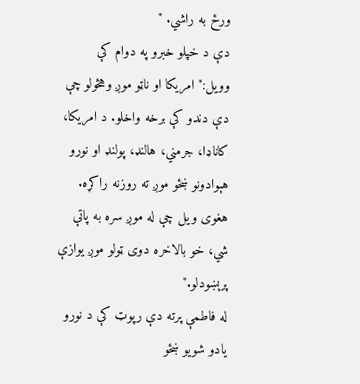ورځ به راشي. "
دې د خپلو خبرو په دوام کې وویل:"امريکا او ناټو موږ وهڅولو چې دې دندو کې برخه واخلو. د امريکا، کاناډا، جرمني، هالنډ، پولنډ او نورو هېوادونو ښځو موږ ته روزنه راکړه. هغوی ويل چې له موږ سره به پاتې شي، خو بالاخره دوی ټولو موږ یوازې پرېښودلو."
له فاطمې پرته دې رپوټ کې د نورو یادو شویو ښځو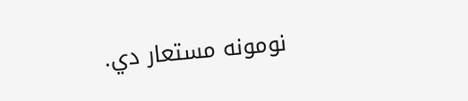نومونه مستعار دي.